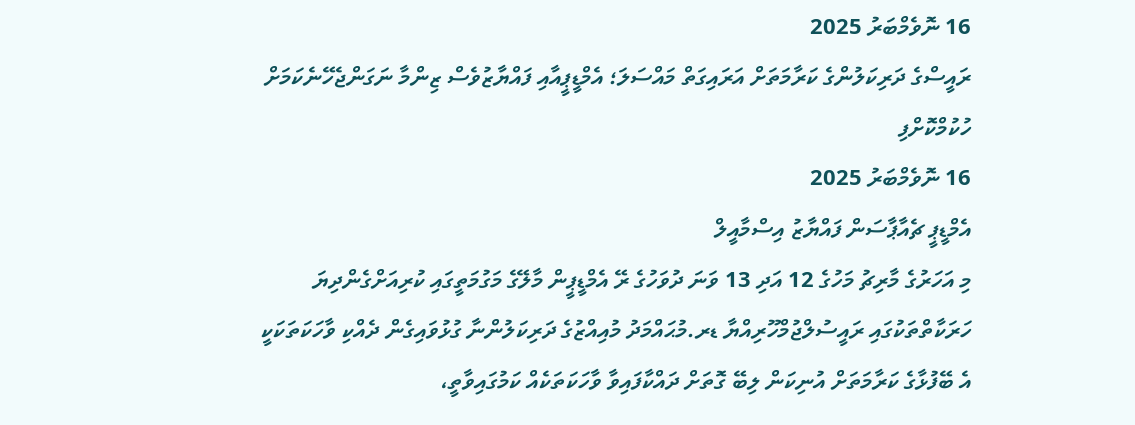16 ނޮވެމްބަރު 2025
ރައީސްގެ ދަރިކަލުންގެ ކަރާމަތަށް އަރައިގަތް މައްސަލަ؛ އެމްޑީޕީއާއި ފައްޔާޒުވެސް ޒިންމާ ނަގަންޖެހޭނެކަމަށް ހުކުމްކޮށްފި
16 ނޮވެމްބަރު 2025
އެމްޑީޕީ ޗެއާޕާސަން ފައްޔާޒު އިސްމާއީލް
މި އަހަރުގެ މާރިޗު މަހުގެ 12 އަދި 13 ވަނަ ދުވަހުގެ ރޭ އެމްޑީޕީން މާލޭގެ މަގުމަތީގައި ކުރިއަށްގެންދިޔަ ހަރަކާތްތަކުގައި ރައީސުލްޖުމްހޫރިއްޔާ ޑރ.މުޙައްމަދު މުއިއްޒުގެ ދަރިކަލުންނާ ގުޅުވައިގެން ދެއްކި ވާހަކަތަކަކީ އެ ބޭފުޅާގެ ކަރާމަތަށް އުނިކަން ލިބޭ ގޮތަށް ދައްކާފައިވާ ވާހަކަތަކެއް ކަމުގައިވާތީ،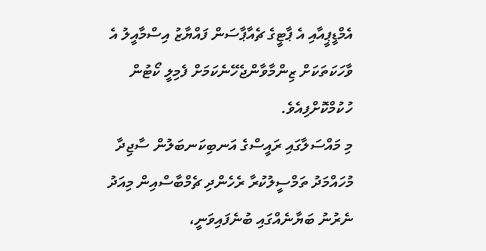އެމްޑީޕީއާއި އެ ޕާޓީގެ ޗެއާޕާސަން ފައްޔާޒު އިސްމާއީލު އެ ވާހަކަތަކަށް ޒިންމާވާންޖެހޭނެކަމަށް ފެމިލީ ކޯޓުން ހުކުމްކޮށްފިއެވެ.
މި މައްސަލާގައި ރައީސްގެ އަނބިކަނބަލުން ސާޖިދާ މުހައްމަދު ތަމްސީލުކުރާ ރެހެންދި ޗެމްބާސްއިން މިއަދު ނެރުނު ބަޔާނެއްގައި ބުނެފައިވަނީ،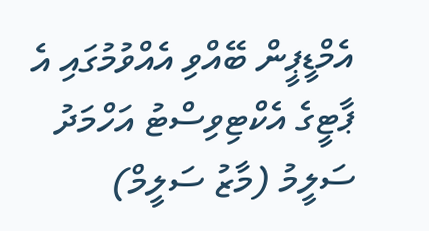އެމްޑީޕީން ބޭއްވި އެއްވުމުގައި އެ ޕާޓީގެ އެކްޓިވިސްޓު އަހްމަދު ސަލީމު (މާޒު ސަލީމް)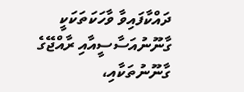ދައްކާފައިވާ ވާހަކަތަކަކީ ގާނޫނުއަސާސީއާއި ރާއްޖޭގެ ގާނޫނުތަކާއި،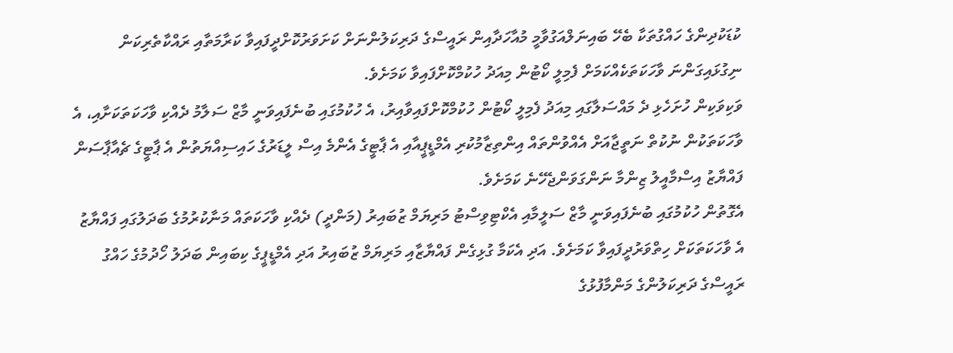ކުޑަކުދިންގެ ހައްގުތަކާ ބެހޭ ބައިނަލްއަގުވާމީ މުއާހަދާއިން ރައީސްގެ ދަރިކަލުންނަށް ކަށަވަރުކޮށްދީފައިވާ ކަރާމަތާއި ރައްކާތެރިކަން ނިގުޅައިގަންނަ ވާހަކަތަކެއްކަމަށް ފެމިލީ ކޯޓުން މިއަދު ހުކުމްކޮށްފައިވާ ކަމަށެވެ.
ވަކިވަކިން ހުށަހެޅި ދެ މައްސަލާގައި މިއަދު ފެމިލީ ކޯޓުން ހުކުމްކޮށްފައިވާއިރު، އެ ހުކުމުގައި ބުނެފައިވަނީ މާޒް ސަލާމު ދެއްކި ވާހަކަތަކަށާއި، އެ ވާހަކަތަކުން ނުކުތް ނަތީޖާއަށް އެއްވުންތައް އިންތިޒާމުކުރި އެމްޑީޕީއާއި އެ ޕާޓީގެ އެންމެ އިސް ލީޑަރުގެ ހައިސިއްޔަތުން އެ ޕާޓީގެ ޗެއާޕާސަން ފައްޔާޒު އިސްމާއީލު ޒިންމާ ނަންގަވަންޖެހޭނެ ކަމަށެވެ.
އެގޮތުން ހުކުމުގައި ބުނެފައިވަނީ މާޒް ސަލީމާއި އެކްޓިވިސްޓު މަރިޔަމް ޒުބައިރު (މަންދީ) ދެއްކި ވާހަކަތައް މަނާކުރުމުގެ ބަދަލުގައި ފައްޔާޒު އެ ވާހަކަތަކަށް ހިތްވަރުދީފައިވާ ކަމަށެވެ. އަދި އެކަމާ ގުޅިގެން ފައްޔާޒާއި މަރިޔަމް ޒުބައިރު އަދި އެމްޑީޕީގެ ކިބައިން ބަދަލު ހޯދުމުގެ ހައްގު ރައީސްގެ ދަރިކަލުންގެ މަންމާފުޅުގެ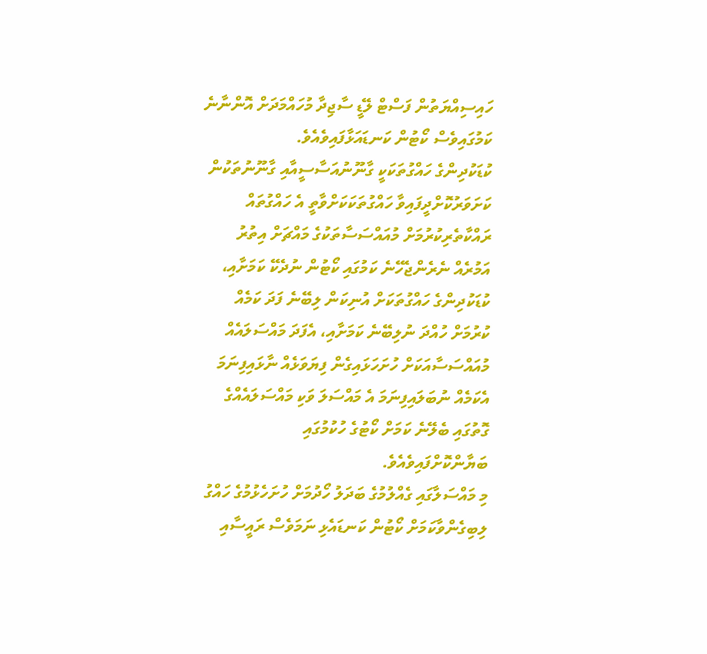ހައިސިއްޔަތުން ފަސްޓް ލޭޑީ ސާޖިދާ މުހައްމަދަށް އޮންނާނެ ކަމުގައިވެސް ކޯޓުން ކަނޑައަޅާފައިވެއެވެ.
ކުޑަކުދިންގެ ހައްގުތަކަކީ ގާނޫނުއަސާސީއާއި ގާނޫނުތަކުން ކަށަވަރުކޮށްދީފައިވާ ހައްގުތަކަކަށްވާތީ އެ ހައްގުތައް ރައްކާތެރިކުރުމަށް މުއައްސަސާތަކުގެ މައްޗަށް އިތުރު އަމުރެއް ނެރެންޖެހޭނެ ކަމުގައި ކޯޓުން ނުދެކޭ ކަމަށާއި، ކުޑަކުދިންގެ ހައްގުތަކަށް އުނިކަން ލިބޭނެ ފަދަ ކަމެއް ކުރުމަށް ހުއްދަ ނުލިބޭނެ ކަމަށާއި، އެފަދަ މައްސަލައެއް މުއައްސަސާއަކަށް ހުށަހަޅައިގެން ފިޔަވަޅެއް ނާޅައިފިނަމަ އެކަމެއް ނުބަލައިފިނަމަ އެ މައްސަލަ ވަކި މައްސަލައެއްގެ ގޮތުގައި ބެލޭނެ ކަމަށް ކޯޓުގެ ހުކުމުގައި ބަޔާންކޮށްފައިވެއެވެ.
މި މައްސަލާގައި ގެއްލުމުގެ ބަދަލު ހޯދުމަށް ހުށަހެޅުމުގެ ހައްގު ލިބިގެންވާކަމަށް ކޯޓުން ކަނޑައެޅި ނަމަވެސް ރައީސާއި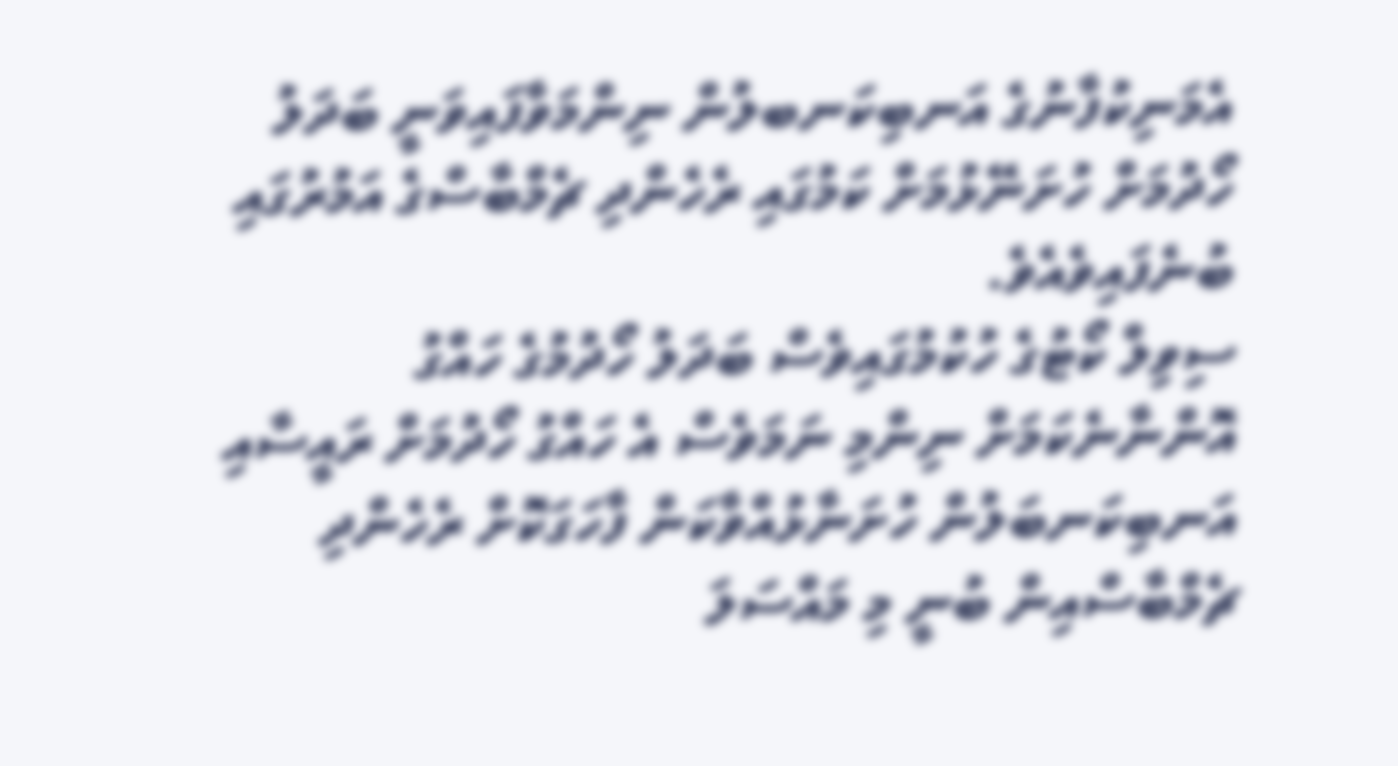އެމަނިކުފާނުގެ އަނބިކަނބލުން ނިންމަވާފައިވަނީ ބަދަލު ހޯދުމަށް ހުށަނޭޅުމަށް ކަމުގައި ރެހެންދި ޗެމްބާސްގެ އަމުރުގައި ބުނެފައިވެއެވެ.
ސިވިލް ކޯޓުގެ ހުކުމުގައިވެސް ބަދަލު ހޯދުމުގެ ހައްގު އޮންނާނެކަމަށް ނިންމި ނަމަވެސް އެ ހައްގު ހޯދުމަށް ރައީސާއި އަނބިކަނބަލުން ހުށަނާޅުއްވާކަން ފާހަގަކޮށް ރެހެންދި ޗެމްބާސްއިން ބުނީ މި މައްސަލަ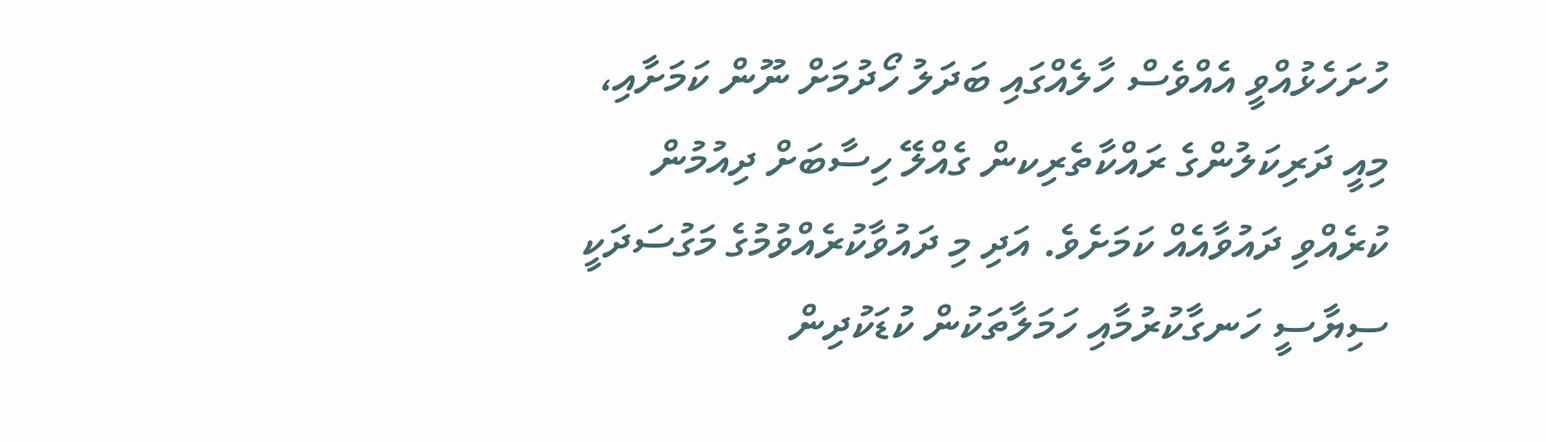ހުށަހެޅުއްވީ އެއްވެސް ހާލެއްގައި ބަދަލު ހޯދުމަށް ނޫން ކަމަށާއި، މިއީ ދަރިކަލުންގެ ރައްކާތެރިކން ގެއްލޭ ހިސާބަށް ދިއުމުން ކުރެއްވި ދައުވާއެއް ކަމަށެވެ. އަދި މި ދައުވާކުރެއްވުމުގެ މަގުސަދަކީ ސިޔާސީ ހަނގާކުރުމާއި ހަމަލާތަކުން ކުޑަކުދިން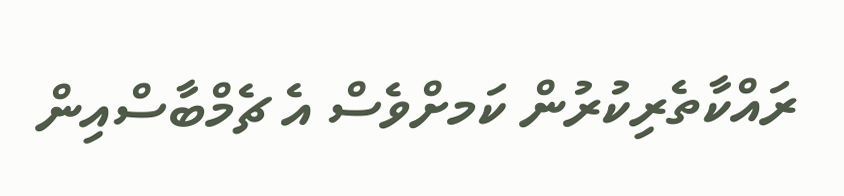ރައްކާތެރިކުރުން ކަމށްވެސް އެ ޗެމްބާސްއިން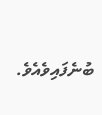ބުނެފައިވެއެވެ.